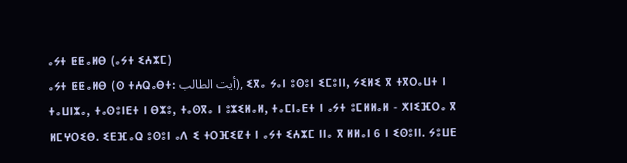ⴰⵢⵜ ⵟⵟⴰⵍⴱ (ⴰⵢⵜ ⵉⵄⵣⵎ)
ⴰⵢⵜ ⵟⵟⴰⵍⴱ (ⵙ ⵜⵄⵕⴰⴱⵜ: أيت الطالب), ⵉⴳⴰ ⵢⴰⵏ ⵓⵙⵓⵏ ⵉⵎⵓⵏⵏ, ⵢⵉⵍⵉ ⴳ ⵜⴳⵔⴰⵡⵜ ⵏ ⵜⴰⵡⵏⵣⴰ, ⵜⴰⵙⵓⵏⴹⵜ ⵏ ⴱⵣⵓ, ⵜⴰⵙⴳⴰ ⵏ ⵓⵣⵉⵍⴰⵍ, ⵜⴰⵎⵏⴰⴹⵜ ⵏ ⴰⵢⵜ ⵓⵎⵍⵍⴰⵍ - ⵅⵏⵉⴼⵔⴰ ⴳ ⵍⵎⵖⵔⵉⴱ. ⵉⴹⴼⴰⵕ ⵓⵙⵓⵏ ⴰⴷ ⵉ ⵜⵔⴼⵉⵇⵜ ⵏ ⴰⵢⵜ ⵉⵄⵣⵎ ⵏⵏⴰ ⴳ ⵍⵍⴰⵏ 6 ⵏ ⵉⵙⵓⵏⵏ. ⵢⵓⵡⴹ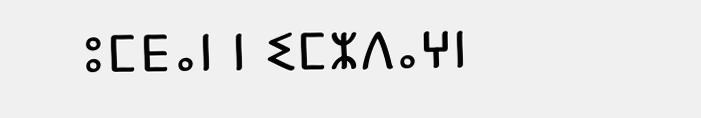ⵓⵎⴹⴰⵏ ⵏ ⵉⵎⵣⴷⴰⵖⵏ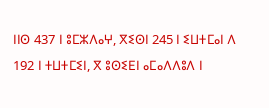ⵏⵏⵙ 437 ⵏ ⵓⵎⵣⴷⴰⵖ, ⴳⵉⵙⵏ 245 ⵏ ⵉⵡⵜⵎⴰⵏ ⴷ 192 ⵏ ⵜⵡⵜⵎⵉⵏ, ⴳ ⵓⵙⵉⴹⵏ ⴰⵎⴰⴷⴷⵓⴷ ⵏ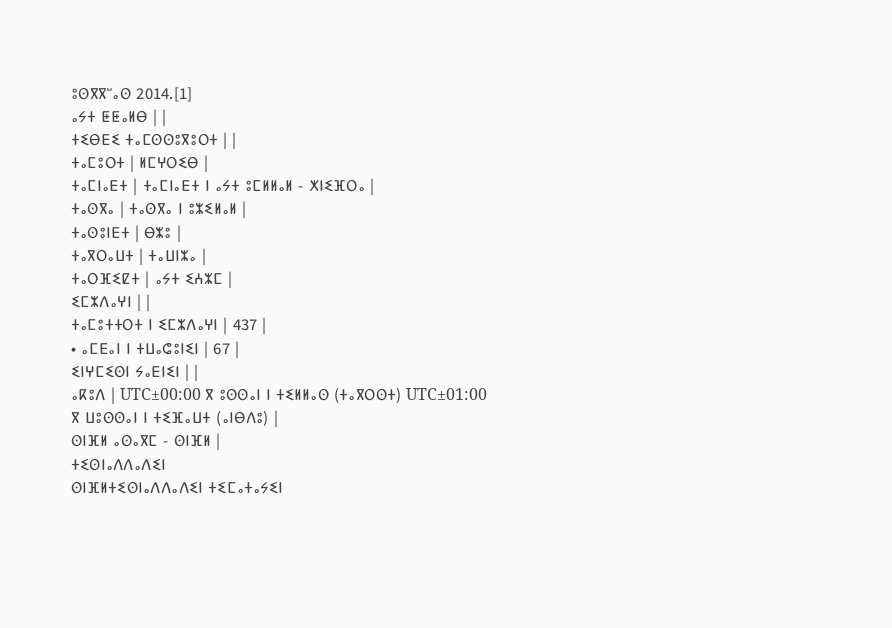ⵓⵙⴳⴳⵯⴰⵙ 2014.[1]
ⴰⵢⵜ ⵟⵟⴰⵍⴱ | |
ⵜⵉⴱⴹⵉ ⵜⴰⵎⵙⵙⵓⴳⵓⵔⵜ | |
ⵜⴰⵎⵓⵔⵜ | ⵍⵎⵖⵔⵉⴱ |
ⵜⴰⵎⵏⴰⴹⵜ | ⵜⴰⵎⵏⴰⴹⵜ ⵏ ⴰⵢⵜ ⵓⵎⵍⵍⴰⵍ - ⵅⵏⵉⴼⵔⴰ |
ⵜⴰⵙⴳⴰ | ⵜⴰⵙⴳⴰ ⵏ ⵓⵣⵉⵍⴰⵍ |
ⵜⴰⵙⵓⵏⴹⵜ | ⴱⵣⵓ |
ⵜⴰⴳⵔⴰⵡⵜ | ⵜⴰⵡⵏⵣⴰ |
ⵜⴰⵔⴼⵉⵇⵜ | ⴰⵢⵜ ⵉⵄⵣⵎ |
ⵉⵎⵣⴷⴰⵖⵏ | |
ⵜⴰⵎⵓⵜⵜⵔⵜ ⵏ ⵉⵎⵣⴷⴰⵖⵏ | 437 |
• ⴰⵎⴹⴰⵏ ⵏ ⵜⵡⴰⵛⵓⵏⵉⵏ | 67 |
ⵉⵏⵖⵎⵉⵙⵏ ⵢⴰⴹⵏⵉⵏ | |
ⴰⴽⵓⴷ | UTC±00:00 ⴳ ⵓⵙⵙⴰⵏ ⵏ ⵜⵉⵍⵍⴰⵙ (ⵜⴰⴳⵔⵙⵜ) UTC±01:00 ⴳ ⵡⵓⵙⵙⴰⵏ ⵏ ⵜⵉⴼⴰⵡⵜ (ⴰⵏⴱⴷⵓ) |
ⵙⵏⴼⵍ ⴰⵙⴰⴳⵎ - ⵙⵏⴼⵍ |
ⵜⵉⵙⵏⴰⴷⴷⴰⴷⵉⵏ
ⵙⵏⴼⵍⵜⵉⵙⵏⴰⴷⴷⴰⴷⵉⵏ ⵜⵉⵎⴰⵜⴰⵢⵉⵏ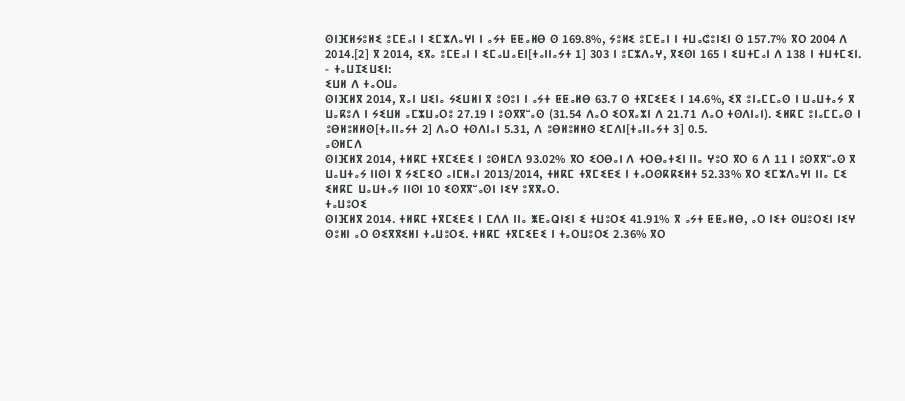ⵙⵏⴼⵍⵢⵓⵍⵉ ⵓⵎⴹⴰⵏ ⵏ ⵉⵎⵣⴷⴰⵖⵏ ⵏ ⴰⵢⵜ ⵟⵟⴰⵍⴱ ⵙ 169.8%, ⵢⵓⵍⵉ ⵓⵎⴹⴰⵏ ⵏ ⵜⵡⴰⵛⵓⵏⵉⵏ ⵙ 157.7% ⴳⵔ 2004 ⴷ 2014.[2] ⴳ 2014, ⵉⴳⴰ ⵓⵎⴹⴰⵏ ⵏ ⵉⵎⴰⵡⴰⴹⵏ[ⵜⴰⵏⵏⴰⵢⵜ 1] 303 ⵏ ⵓⵎⵣⴷⴰⵖ, ⴳⵉⵙⵏ 165 ⵏ ⵉⵡⵜⵎⴰⵏ ⴷ 138 ⵏ ⵜⵡⵜⵎⵉⵏ.
- ⵜⴰⵡⵊⵉⵡⵉⵏ:
ⵉⵡⵍ ⴷ ⵜⴰⵔⵡⴰ
ⵙⵏⴼⵍⴳ 2014, ⴳⴰⵏ ⵡⵉⵏⴰ ⵢⵉⵡⵍⵏ ⴳ ⵓⵙⵓⵏ ⵏ ⴰⵢⵜ ⵟⵟⴰⵍⴱ 63.7 ⵙ ⵜⴳⵎⵉⴹⵉ ⵏ 14.6%, ⵉⴳ ⵓⵏⴰⵎⵎⴰⵙ ⵏ ⵡⴰⵡⵜⴰⵢ ⴳ ⵡⴰⴽⵓⴷ ⵏ ⵢⵉⵡⵍ ⴰⵎⵣⵡⴰⵔⵓ 27.19 ⵏ ⵓⵙⴳⴳⵯⴰⵙ (31.54 ⴷⴰⵔ ⵉⵔⴳⴰⵣⵏ ⴷ 21.71 ⴷⴰⵔ ⵜⵙⴷⵏⴰⵏ). ⵉⵍⴽⵎ ⵓⵏⴰⵎⵎⴰⵙ ⵏ ⵓⴱⵍⵓⵍⵍⵙ[ⵜⴰⵏⵏⴰⵢⵜ 2] ⴷⴰⵔ ⵜⵙⴷⵏⴰⵏ 5.31, ⴷ ⵓⴱⵍⵓⵍⵍⵙ ⵉⵎⴷⵏ[ⵜⴰⵏⵏⴰⵢⵜ 3] 0.5.
ⴰⵙⵍⵎⴷ
ⵙⵏⴼⵍⴳ 2014, ⵜⵍⴽⵎ ⵜⴳⵎⵉⴹⵉ ⵏ ⵓⵙⵍⵎⴷ 93.02% ⴳⵔ ⵉⵔⴱⴰⵏ ⴷ ⵜⵔⴱⴰⵜⵉⵏ ⵏⵏⴰ ⵖⵓⵔ ⴳⵔ 6 ⴷ 11 ⵏ ⵓⵙⴳⴳⵯⴰⵙ ⴳ ⵡⴰⵡⵜⴰⵢ ⵏⵏⵙⵏ ⴳ ⵢⵉⵎⵉⵔ ⴰⵏⵎⵍⴰⵏ 2013/2014, ⵜⵍⴽⵎ ⵜⴳⵎⵉⴹⵉ ⵏ ⵜⴰⵔⵙⴽⴽⵉⵍⵜ 52.33% ⴳⵔ ⵉⵎⵣⴷⴰⵖⵏ ⵏⵏⴰ ⵎⵉ ⵉⵍⴽⵎ ⵡⴰⵡⵜⴰⵢ ⵏⵏⵙⵏ 10 ⵉⵙⴳⴳⵯⴰⵙⵏ ⵏⵉⵖ ⵓⴳⴳⴰⵔ.
ⵜⴰⵡⵓⵔⵉ
ⵙⵏⴼⵍⴳ 2014. ⵜⵍⴽⵎ ⵜⴳⵎⵉⴹⵉ ⵏ ⵎⴷⴷ ⵏⵏⴰ ⵥⴹⴰⵕⵏⵉⵏ ⵉ ⵜⵡⵓⵔⵉ 41.91% ⴳ ⴰⵢⵜ ⵟⵟⴰⵍⴱ, ⴰⵔ ⵏⵉⵜ ⵙⵡⵓⵔⵉⵏ ⵏⵉⵖ ⵙⵓⵍⵏ ⴰⵔ ⵙⵉⴳⴳⵉⵍⵏ ⵜⴰⵡⵓⵔⵉ. ⵜⵍⴽⵎ ⵜⴳⵎⵉⴹⵉ ⵏ ⵜⴰⵔⵡⵓⵔⵉ 2.36% ⴳⵔ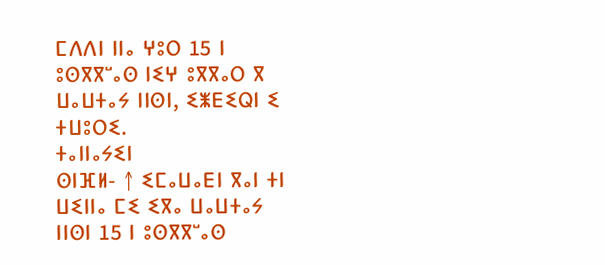ⵎⴷⴷⵏ ⵏⵏⴰ ⵖⵓⵔ 15 ⵏ ⵓⵙⴳⴳⵯⴰⵙ ⵏⵉⵖ ⵓⴳⴳⴰⵔ ⴳ ⵡⴰⵡⵜⴰⵢ ⵏⵏⵙⵏ, ⵉⵥⴹⵉⵕⵏ ⵉ ⵜⵡⵓⵔⵉ.
ⵜⴰⵏⵏⴰⵢⵉⵏ
ⵙⵏⴼⵍ- ↑ ⵉⵎⴰⵡⴰⴹⵏ ⴳⴰⵏ ⵜⵏ ⵡⵉⵏⵏⴰ ⵎⵉ ⵉⴳⴰ ⵡⴰⵡⵜⴰⵢ ⵏⵏⵙⵏ 15 ⵏ ⵓⵙⴳⴳⵯⴰⵙ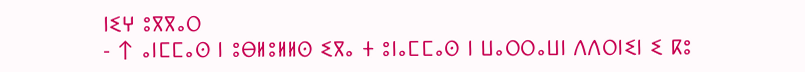ⵏⵉⵖ ⵓⴳⴳⴰⵔ
- ↑ ⴰⵏⵎⵎⴰⵙ ⵏ ⵓⴱⵍⵓⵍⵍⵙ ⵉⴳⴰ ⵜ ⵓⵏⴰⵎⵎⴰⵙ ⵏ ⵡⴰⵔⵔⴰⵡⵏ ⴷⴷⵔⵏⵉⵏ ⵉ ⴽⵓ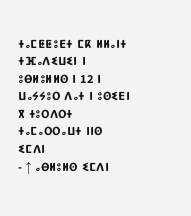ⵜⴰⵎⵟⵟⵓⴹⵜ ⵎⴽ ⵍⵍⴰⵏⵜ ⵜⴼⴰⴷⵉⵡⵉⵏ ⵏ ⵓⴱⵍⵓⵍⵍⵙ ⵏ 12 ⵏ ⵡⴰⵢⵢⵓⵔ ⴷⴰⵜ ⵏ ⵓⵙⵉⴹⵏ ⴳ ⵜⵓⵔⴷⵔⵜ ⵜⴰⵎⴰⵔⵔⴰⵡⵜ ⵏⵏⵙ ⵉⵎⴷⵏ
- ↑ ⴰⴱⵍⵓⵍⵙ ⵉⵎⴷⵏ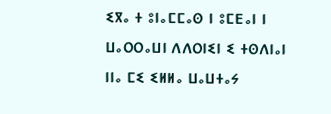ⵉⴳⴰ ⵜ ⵓⵏⴰⵎⵎⴰⵙ ⵏ ⵓⵎⴹⴰⵏ ⵏ ⵡⴰⵔⵔⴰⵡⵏ ⴷⴷⵔⵏⵉⵏ ⵉ ⵜⵙⴷⵏⴰⵏ ⵏⵏⴰ ⵎⵉ ⵉⵍⵍⴰ ⵡⴰⵡⵜⴰⵢ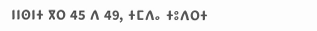ⵏⵏⵙⵏⵜ ⴳⵔ 45 ⴷ 49, ⵜⵎⴷⴰ ⵜⵓⴷⵔⵜ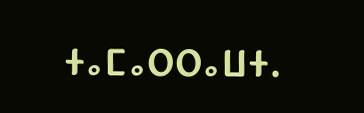ⵜⴰⵎⴰⵔⵔⴰⵡⵜ.